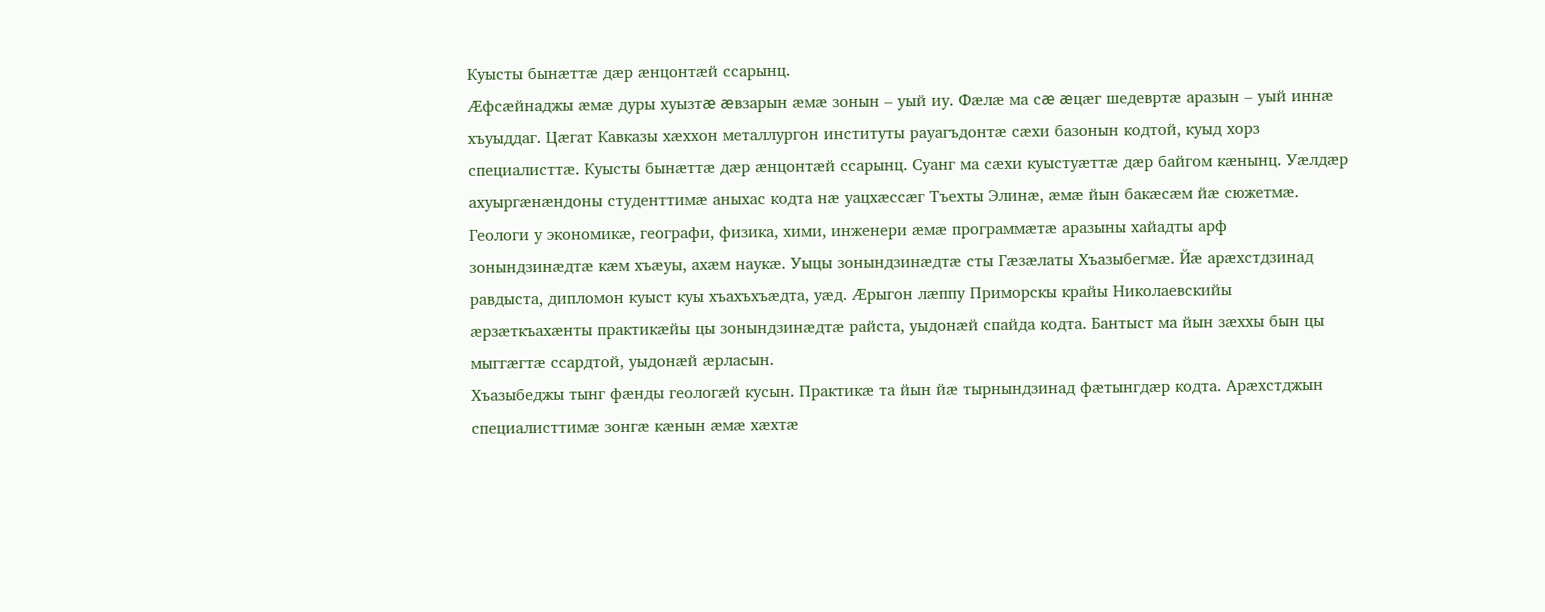Куысты бынæттæ дæр æнцонтæй ссарынц.
Æфсæйнаджы æмæ дуры хуызтæ æвзарын æмæ зонын – уый иу. Фæлæ ма сæ æцæг шедевртæ аразын – уый иннæ хъуыддаг. Цæгат Кавказы хæххон металлургон институты рауагъдонтæ сæхи базонын кодтой, куыд хорз специалисттæ. Куысты бынæттæ дæр æнцонтæй ссарынц. Суанг ма сæхи куыстуæттæ дæр байгом кæнынц. Уæлдæр ахуыргæнæндоны студенттимæ аныхас кодта нæ уацхæссæг Тъехты Элинæ, æмæ йын бакæсæм йæ сюжетмæ.
Геологи у экономикæ, географи, физика, хими, инженери æмæ программæтæ аразыны хайадты арф зонындзинæдтæ кæм хъæуы, ахæм наукæ. Уыцы зонындзинæдтæ сты Гæзæлаты Хъазыбегмæ. Йæ арæхстдзинад равдыста, дипломон куыст куы хъахъхъæдта, уæд. Æрыгон лæппу Приморскы крайы Николаевскийы æрзæткъахæнты практикæйы цы зонындзинæдтæ райста, уыдонæй спайда кодта. Бантыст ма йын зæххы бын цы мыггæгтæ ссардтой, уыдонæй æрласын.
Хъазыбеджы тынг фæнды геологæй кусын. Практикæ та йын йæ тырнындзинад фæтынгдæр кодта. Арæхстджын специалисттимæ зонгæ кæнын æмæ хæхтæ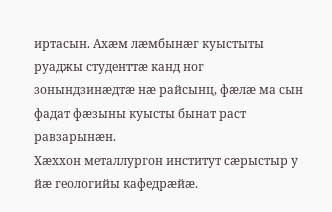иртасын. Ахæм лæмбынæг куыстыты руаджы студенттæ канд ног зонындзинæдтæ нæ райсынц, фæлæ ма сын фадат фæзыны куысты бынат раст равзарынæн.
Хæххон металлургон институт сæрыстыр у йæ геологийы кафедрæйæ.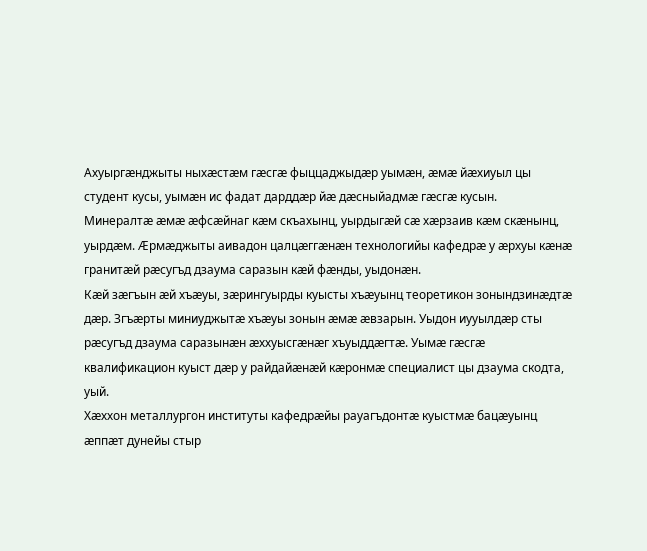Ахуыргæнджыты ныхæстæм гæсгæ фыццаджыдæр уымæн, æмæ йæхиуыл цы студент кусы, уымæн ис фадат дарддæр йæ дæсныйадмæ гæсгæ кусын.
Минералтæ æмæ æфсæйнаг кæм скъахынц, уырдыгæй сæ хæрзаив кæм скæнынц, уырдæм. Æрмæджыты аивадон цалцæггæнæн технологийы кафедрæ у æрхуы кæнæ гранитæй рæсугъд дзаума саразын кæй фæнды, уыдонæн.
Кæй зæгъын æй хъæуы, зæрингуырды куысты хъæуынц теоретикон зонындзинæдтæ дæр. Згъæрты миниуджытæ хъæуы зонын æмæ æвзарын. Уыдон иууылдæр сты рæсугъд дзаума саразынæн æххуысгæнæг хъуыддæгтæ. Уымæ гæсгæ квалификацион куыст дæр у райдайæнæй кæронмæ специалист цы дзаума скодта, уый.
Хæххон металлургон институты кафедрæйы рауагъдонтæ куыстмæ бацæуынц æппæт дунейы стыр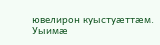ювелирон куыстуæттæм. Уыимæ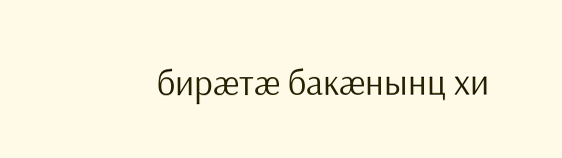бирæтæ бакæнынц хи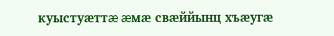куыстуæттæ æмæ свæййынц хъæугæ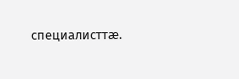специалисттæ.